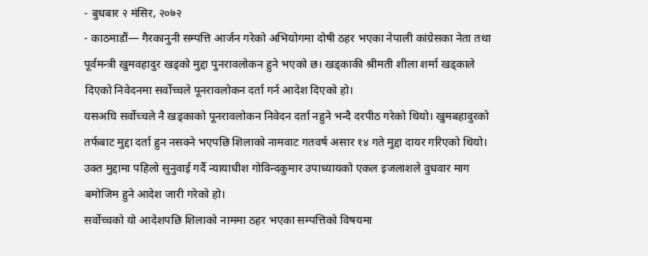- बुधबार २ मंसिर, २०७२
- काठमाडौं— गैरकानुनी सम्पत्ति आर्जन गरेको अभियोगमा दोषी ठहर भएका नेपाली कांग्रेसका नेता तथा पूर्वमन्त्री खुमवहादुर खड्को मुद्दा पुनरावलोकन हुने भएको छ। खड्काकी श्रीमती शीला शर्मा खड्काले दिएको निवेदनमा सर्वोच्चले पूनरावलोकन दर्ता गर्न आदेश दिएको हो।
यसअघि सर्वोच्चले नै खड्काको पूनरावलोकन निवेदन दर्ता नहुने भन्दै दरपीठ गरेको थियो। खुमबहादुरको तर्फबाट मुद्दा दर्ता हुन नसक्ने भएपछि शिलाको नामवाट गतवर्ष असार १४ गते मुद्दा दायर गरिएको थियो।
उक्त मुद्दामा पहिलो सुनुवाई गर्दै न्यायाधीश गोविन्दकुमार उपाध्यायको एकल इजलाशले वुधवार माग बमोजिम हुने आदेश जारी गरेको हो।
सर्वोच्चको यो आदेशपछि शिलाको नाममा ठहर भएका सम्पत्तिको विषयमा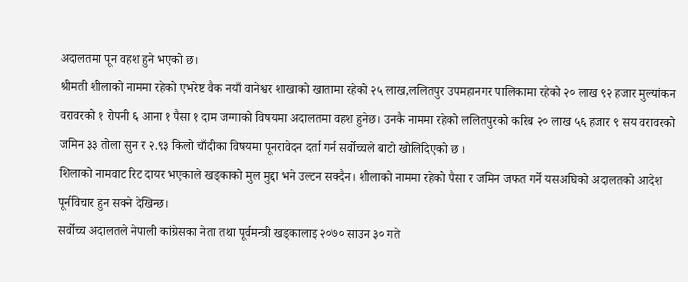अदालतमा पून वहश हुने भएको छ।
श्रीमती शीलाको नाममा रहेको एभरेष्ट वैक नयाँ वानेश्वर शाखाको खातामा रहेको २५ लाख,ललितपुर उपमहानगर पालिकामा रहेको २० लाख ९२ हजार मुल्यांकन वरावरको १ रोपनी ६ आना १ पैसा १ दाम जग्गाको विषयमा अदालतमा वहश हुनेछ। उनकै नाममा रहेको ललितपुरको करिब २० लाख ५६ हजार ९ सय वरावरको जमिन ३३ तोला सुन र २.९३ किलो चाँदीका विषयमा पूनरावेदन दर्ता गर्न सर्वोच्चले बाटो खोलिदिएको छ ।
शिलाको नामवाट रिट दायर भएकाले खड्काको मुल मुद्दा भने उल्टन सक्दैन। शीलाको नाममा रहेको पैसा र जमिन जफत गर्ने यसअघिको अदालतको आदेश पूर्नविचार हुन सक्ने देखिन्छ।
सर्वोच्च अदालतले नेपाली कांग्रेसका नेता तथा पूर्वमन्त्री खड्कालाइ २०७० साउन ३० गते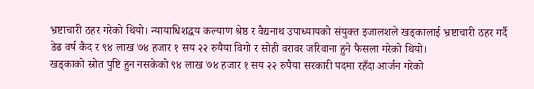भ्रष्टाचारी ठहर गरेको थियो। न्यायाधिशद्धय कल्याण श्रेष्ठ र वैद्यनाथ उपाध्यायको संयुक्त इजालशले खड्कालाई भ्रष्टाचारी ठहर गर्दै डेढ वर्ष कैद र ९४ लाख ७४ हजार १ सय २२ रुयैया विगो र सोही वरावर जरिवाना हुने फैसला गरेको थियो।
खड्काको स्रोत पुष्टि हुन नसकेको ९४ लाख ७४ हजार १ सय २२ रुपैया सरकारी पदमा रहँदा आर्जन गरेको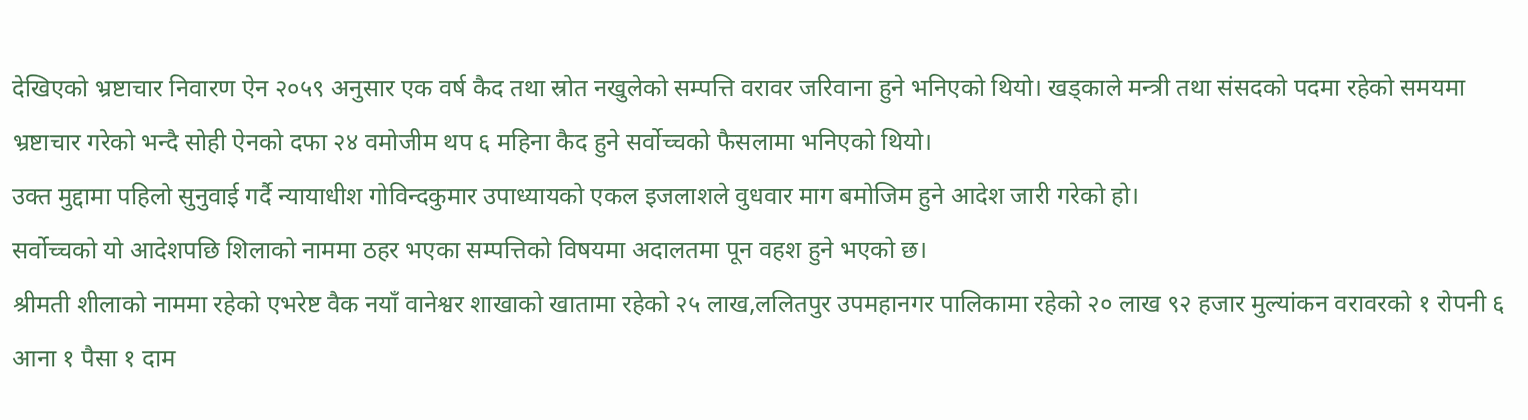देखिएको भ्रष्टाचार निवारण ऐन २०५९ अनुसार एक वर्ष कैद तथा स्रोत नखुलेको सम्पत्ति वरावर जरिवाना हुने भनिएको थियो। खड्काले मन्त्री तथा संसदको पदमा रहेको समयमा भ्रष्टाचार गरेको भन्दै सोही ऐनको दफा २४ वमोजीम थप ६ महिना कैद हुने सर्वोच्चको फैसलामा भनिएको थियो।
उक्त मुद्दामा पहिलो सुनुवाई गर्दै न्यायाधीश गोविन्दकुमार उपाध्यायको एकल इजलाशले वुधवार माग बमोजिम हुने आदेश जारी गरेको हो।
सर्वोच्चको यो आदेशपछि शिलाको नाममा ठहर भएका सम्पत्तिको विषयमा अदालतमा पून वहश हुने भएको छ।
श्रीमती शीलाको नाममा रहेको एभरेष्ट वैक नयाँ वानेश्वर शाखाको खातामा रहेको २५ लाख,ललितपुर उपमहानगर पालिकामा रहेको २० लाख ९२ हजार मुल्यांकन वरावरको १ रोपनी ६ आना १ पैसा १ दाम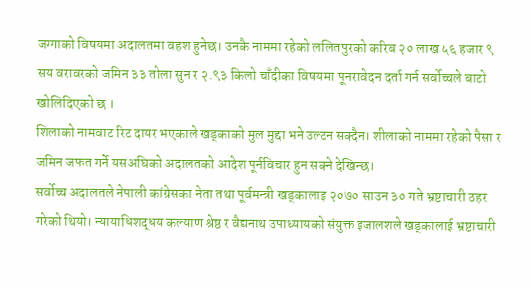जग्गाको विषयमा अदालतमा वहश हुनेछ। उनकै नाममा रहेको ललितपुरको करिब २० लाख ५६ हजार ९ सय वरावरको जमिन ३३ तोला सुन र २.९३ किलो चाँदीका विषयमा पूनरावेदन दर्ता गर्न सर्वोच्चले बाटो खोलिदिएको छ ।
शिलाको नामवाट रिट दायर भएकाले खड्काको मुल मुद्दा भने उल्टन सक्दैन। शीलाको नाममा रहेको पैसा र जमिन जफत गर्ने यसअघिको अदालतको आदेश पूर्नविचार हुन सक्ने देखिन्छ।
सर्वोच्च अदालतले नेपाली कांग्रेसका नेता तथा पूर्वमन्त्री खड्कालाइ २०७० साउन ३० गते भ्रष्टाचारी ठहर गरेको थियो। न्यायाधिशद्धय कल्याण श्रेष्ठ र वैद्यनाथ उपाध्यायको संयुक्त इजालशले खड्कालाई भ्रष्टाचारी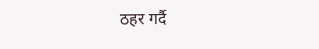ठहर गर्दै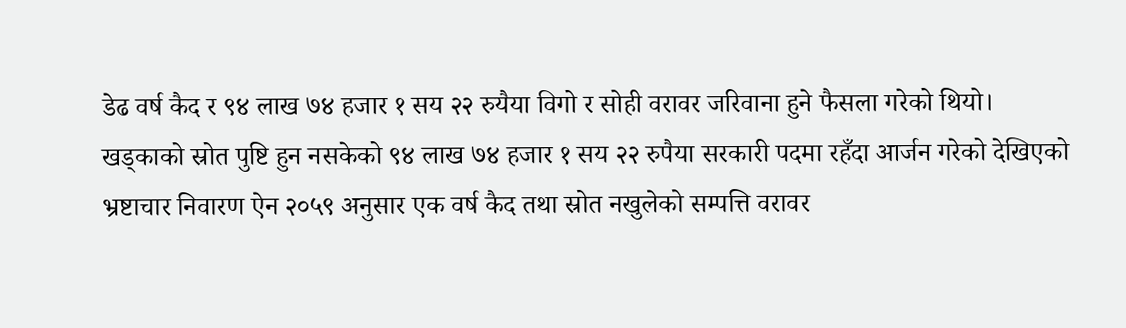डेढ वर्ष कैद र ९४ लाख ७४ हजार १ सय २२ रुयैया विगो र सोही वरावर जरिवाना हुने फैसला गरेको थियो।
खड्काको स्रोत पुष्टि हुन नसकेको ९४ लाख ७४ हजार १ सय २२ रुपैया सरकारी पदमा रहँदा आर्जन गरेको देखिएको भ्रष्टाचार निवारण ऐन २०५९ अनुसार एक वर्ष कैद तथा स्रोत नखुलेको सम्पत्ति वरावर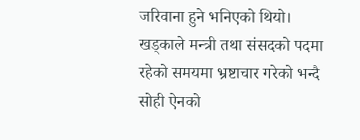जरिवाना हुने भनिएको थियो। खड्काले मन्त्री तथा संसदको पदमा रहेको समयमा भ्रष्टाचार गरेको भन्दै सोही ऐनको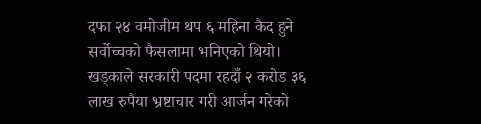दफा २४ वमोजीम थप ६ महिना कैद हुने सर्वोच्चको फैसलामा भनिएको थियो।
खड्काले सरकारी पदमा रहदाँ २ करोड ३६ लाख रुपैया भ्रष्टाचार गरी आर्जन गरेको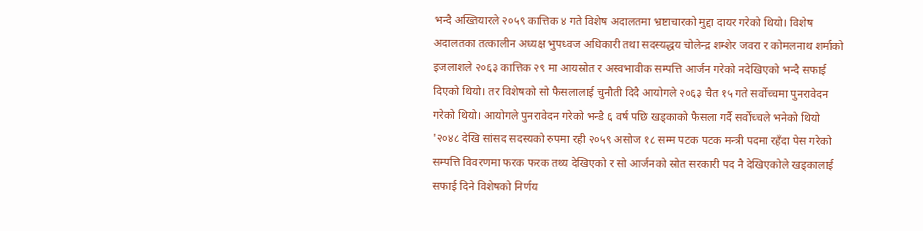भन्दै अख्तियारले २०५९ कात्तिक ४ गते विशेष अदालतमा भ्रष्टाचारको मुद्दा दायर गरेको थियो। विशेष अदालतका तत्कालीन अध्यक्ष भुपध्वज अधिकारी तथा सदस्यद्धय चोलेन्द्र शम्शेर जवरा र कोमलनाथ शर्माको इजलाशले २०६३ कात्तिक २९ मा आयस्रोत र अस्वभावीक सम्पत्ति आर्जन गरेको नदेखिएको भन्दै सफाई दिएको थियो। तर विशेषको सो फैसलालाई चुनौती दिदै आयोगले २०६३ चैत १५ गते सर्वोच्चमा पुनरावेदन गरेको थियो। आयोगले पुनरावेदन गरेको भन्डै ६ वर्ष पछि खड्काको फैसला गर्दै सर्वोच्चले भनेको थियो '२०४८ देखि सांसद सदस्यको रुपमा रही २०५९ असोज १८ सम्म पटक पटक मन्त्री पदमा रहँदा पेस गरेको सम्पत्ति विवरणमा फरक फरक तथ्य देखिएको र सो आर्जनको स्रोत सरकारी पद नै देखिएकोले खड्कालाई सफाई दिने विशेषको निर्णय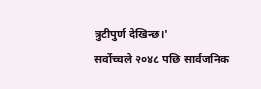त्रुटीपुर्ण देखिन्छ।'
सर्वोच्चले २०४८ पछि सार्वजनिक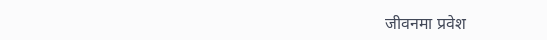जीवनमा प्रवेश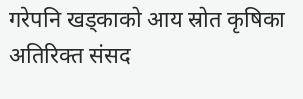गरेपनि खड्काको आय स्रोत कृषिका अतिरिक्त संसद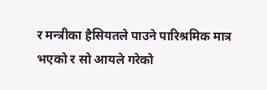र मन्त्रीका हैसियतले पाउने पारिश्रमिक मात्र भएको र सो आयले गरेको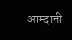आम्दानी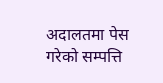अदालतमा पेस गरेको सम्पत्ति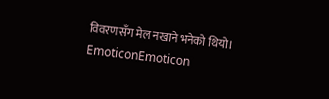विवरणसँग मेल नखाने भनेको थियो।
EmoticonEmoticon